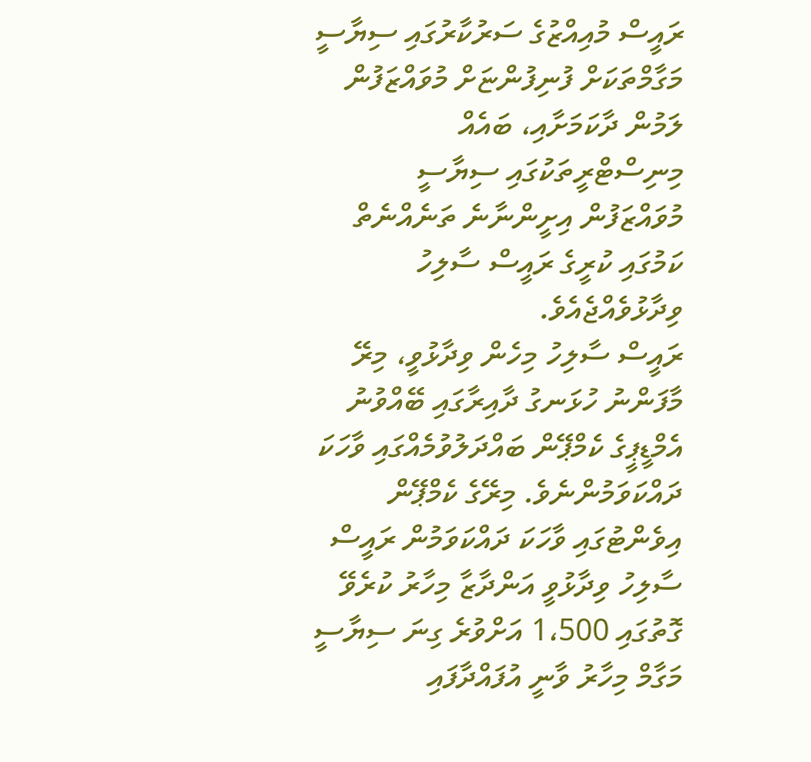ރައީސް މުއިއްޒުގެ ސަރުކާރުގައި ސިޔާސީ މަގާމްތަކަށް ފުނިފުންޏަށް މުވައްޒަފުން ލަމުން ދާކަމަށާއި، ބައެއް މިނިސްޓްރީތަކުގައި ސިޔާސީ މުވައްޒަފުން އިށީންނާނެ ތަނެއްނެތް ކަމުގައި ކުރީގެ ރައީސް ސާލިހު ވިދާޅުވެއްޖެއެވެ.
ރައީސް ސާލިހު މިހެން ވިދާޅުވީ، މިރޭ މާފަންނު ހުޅަނގު ދާއިރާގައި ބޭއްވުނު އެމްޑީޕީގެ ކެމްޕޭން ބައްދަލުވުމެއްގައި ވާހަކަ ދައްކަވަމުންނެވެ. މިރޭގެ ކެމްޕޭން އިވެންޓުގައި ވާހަކަ ދައްކަވަމުން ރައީސް ސާލިހު ވިދާޅުވީ އަންދާޒާ މިހާރު ކުރެވޭ ގޮތުގައި 1،500 އަށްވުރެ ގިނަ ސިޔާސީ މަގާމް މިހާރު ވާނީ އުފައްދާފައި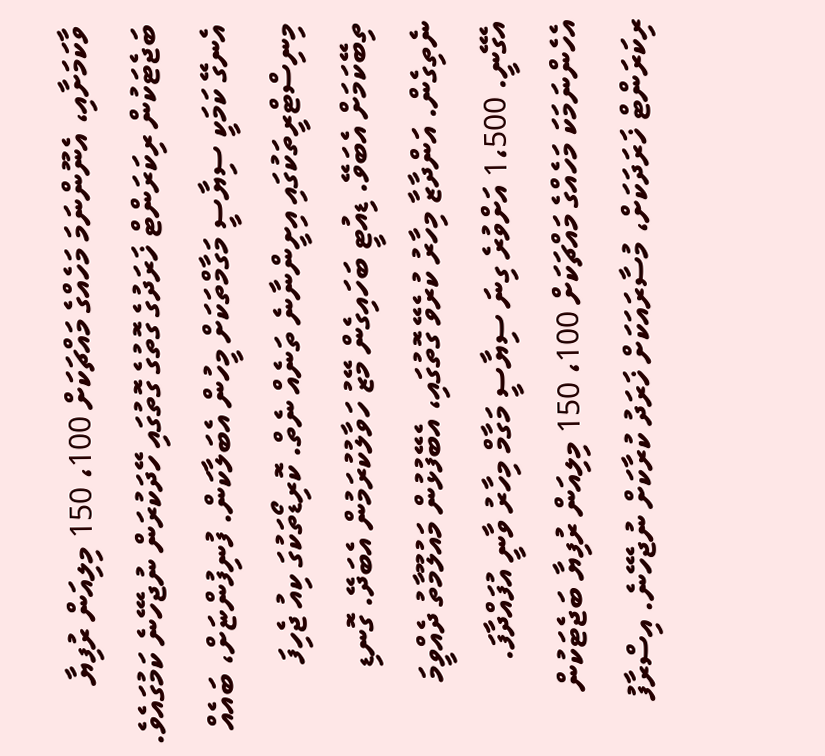ވާކަމަށާއި، އެނޫންނަމަ މަހެއްގެ މައްޗަކަށް 100، 150 މިލިއަން ރުފިޔާ ބަޖެޓަކުން ރިކަރަންޓް ޚަރަދުގެ ގޮތުގެ ގޮތުގައި ހޭދަކުރަން ނުޖެހޭނެ ކަމުގައެވެ.
އެނގޭ ކަމަކީ ސިޔާސީ މަގާމްތަކަށް މީހުން އެބަލާކަން. ފުނިފުންޏަށް، ބައެއް މިނިސްޓްރީތަކުގައި އިށީންނާނެ ތަނެއް ނެތް. ކޮރިޑޯތަކުގަ ކިއު ޖެހިފަ ތިބޭކަމަށް އެބަވޭ. ޑިއުޓީ ބަހައިގެން މޭޒު ހަވާލުކުރަމުން އެބަދޭ. ގޮނޑި ނެތިގެން. އަންދާޒާ މިހާރު ކުރެވޭ ގޮތުގައި، އެބޭފުޅުން މައުލޫމާތު ދެއްވީމަ އެގޭނީ. 1،500 އަށްވުރެ ގިނަ ސިޔާސީ މަގާމް މިހާރު ވާނީ އުފައްދާފަ. އެހެންނަމަކަ މަހެއްގެ މައްޗަކަށް 100، 150 މިލިއަން ރުފިޔާ ބަޖެޓަކުން ރިކަރަންޓް ޚަރަދަކަށް، މުސާރައަކަށް ޚަރަދު ކުރާކަށް ނުޖެހޭނެ. އިސްރާފު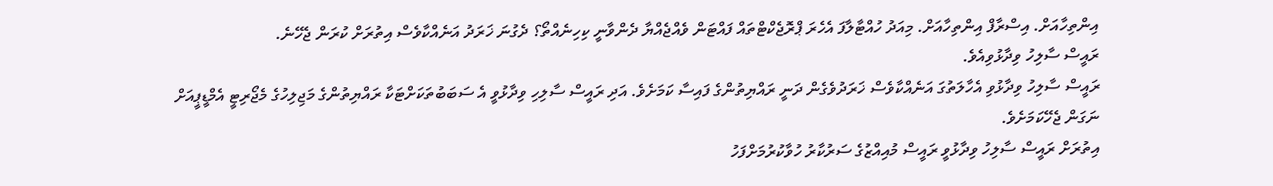އިންތިހާއަށް. އިސްރާފް އިންތިހާއަށް. މިއަދު ހުއްޓާލާފަ އެހެރަ ޕްރޮޖެކްޓްތައް ފައްޓަން ވެއްޖެއްޔާ ދެންވާނީ ކިހިނެއްތޯ؟ ދެގުނަ ޚަރަދު އަނެއްކާވެސް އިތުރަށް ކުރަން ޖެހޭނެ.
ރައީސް ސާލިހު ވިދާޅުވިއެވެ.
ރައީސް ސާލިހު ވިދާޅުވި އެހާލަތުގަ އަނެއްކާވެސް ޚަރަދުވެގެން ދަނީ ރައްޔިތުންގެ ފައިސާ ކަމަށެވެ. އަދި ރައީސް ސާލިހި ވިދާޅުވީ އެ ސަބަބުތަކަށްޓަކާ ރައްޔިތުންގެ މަޖިލިހުގެ މެޖޯރިޓީ އެމްޑީޕީއަށް ނަގަން ޖެހޭކަމަށެވެ.
އިތުރަށް ރައީސް ސާލިހު ވިދާޅުވީ ރައީސް މުއިއްޒުގެ ސަރުކާރު ހުވާކުރުމަށްފަހު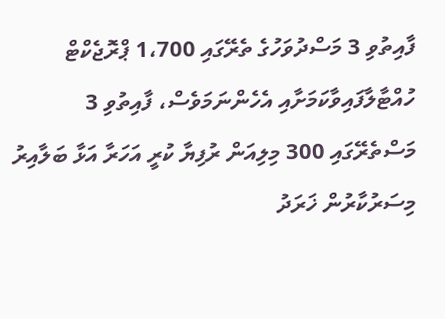ފާއިތުވި 3 މަސްދުވަހުގެ ތެރޭގައި 1،700 ޕްރޮޖެކްޓް ހުއްޓާލާފައިވާކަމަށާއި އެހެންނަމަވެސް، ފާއިތުވި 3 މަސްތެރޭގައި 300 މިލިއަން ރުފިޔާ ކުރީ އަހަރާ އަޅާ ބަލާއިރު މިސަރުކާރުން ޚަރަދު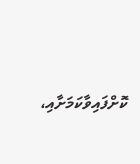ކޮށްފައިވާކަމަށާއި،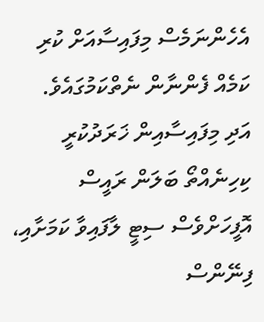އެހެންނަމެސް މިފައިސާއަށް ކުރި ކަމެއް ފެންނާން ނެތްކަމުގައެވެ.
އަދި މިފައިސާއިން ޚަރަދުކުރީ ކިހިނެއްތޯ ބަލަން ރައީސް އޮފީހަށްވެސް ސިޓީ ލާފައިވާ ކަމަށާއި، ފިނޭންސް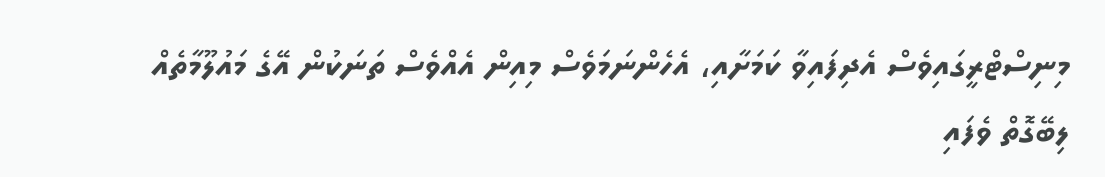މިނިސްޓްރީގައިވެސް އެދިފައިވާ ކަމަށާއި، އެހެންނަމަވެސް މިއިން އެއްވެސް ތަނަކުން އޭގެ މައުލޫމާތެއް ލިބޭގޮތް ވެފައި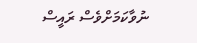ނުވާކަމަށްވެސް ރައީސް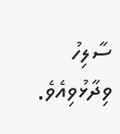ސާލިހު ވިދާޅުވިއެވެ.